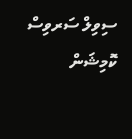ސިވިލް ސަރވިސް ކޮމިޝަން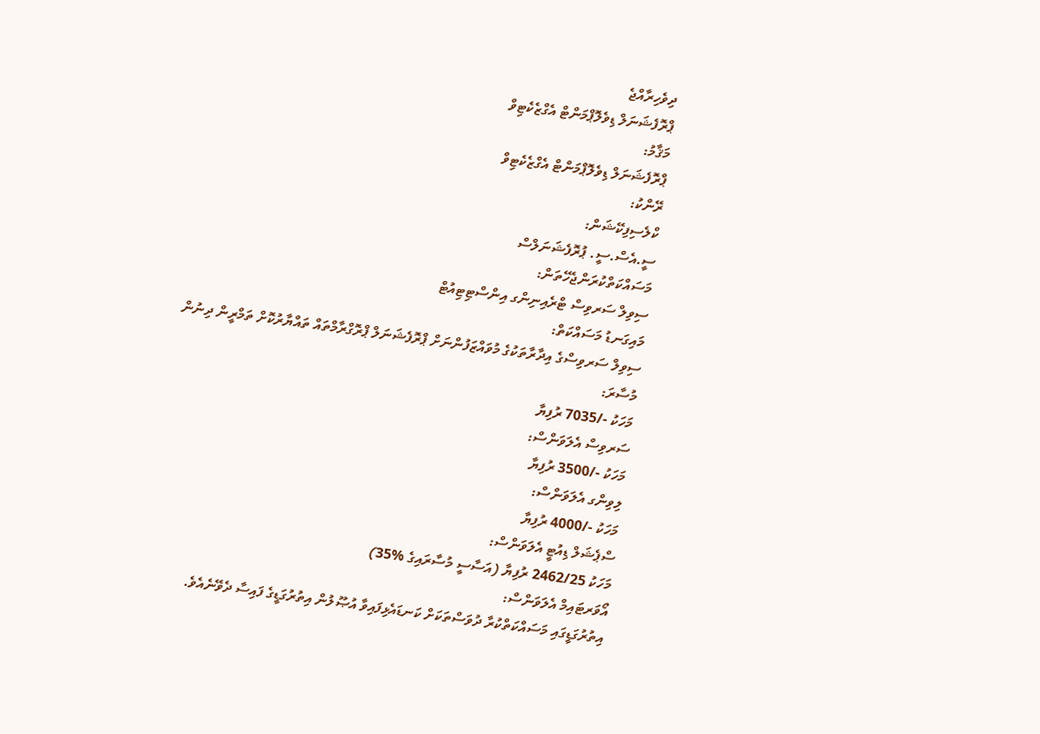ދިވެހިރާއްޖެ
ޕްރޮފެޝަނަލް ޑިވެލޮޕްމަންޓް އެގްޒެކެޓިވް
މަޤާމު:
ޕްރޮފެޝަނަލް ޑިވެލޮޕްމަންޓް އެގްޒެކެޓިވް
ރޭންކު:
ކްލެސިފިކޭޝަން:
ސީ.އެސް.ސީ. ޕުރޮފެޝަނަލްސް
މަސައްކަތްކުރަންޖެހޭތަން:
ސިވިލް ސަރވިސް ޓްރެއިނިންގ އިންސްޓިޓިއުޓް
މައިގަނޑު މަސައްކަތް:
ސިވިލް ސަރވިސްގެ އިދާރާތަކުގެ މުވައްޒަފުންނަށް ޕްރޮފެޝަނަލް ޕްރޮގްރާމްތައް ތައްޔާރުކޮށް ތަމްރީން ދިނުން
މުސާރަ:
މަހަކު -/7035 ރުފިޔާ
ސަރވިސް އެލަވަންސް:
މަހަކު -/3500 ރުފިޔާ
ލިވިންގ އެލަވަންސް:
މަހަކު -/4000 ރުފިޔާ
ސްޕެޝަލް ޑިއުޓީ އެލަވަންސް:
މަހަކު 2462/25 ރުފިޔާ (އަސާސީ މުސާރައިގެ %35)
އޯވަރޓައިމް އެލަވަންސް:
އިތުރުގަޑީގައި މަސައްކަތްކުރާ ދުވަސްތަކަށް ކަނޑައެޅިފައިވާ އުޞޫލުން އިތުރުގަޑީގެ ފައިސާ ދެވޭނެއެވެ.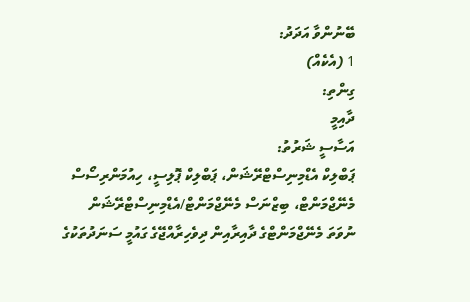ބޭނުންވާ އަދަދު:
1 (އެކެއް)
ގިންތި:
ދާއިމީ
އަސާސީ ޝަރުތު:
ޕަބްލިކް އެޑްމިނިސްޓްރޭޝަން، ޕަބްލިކް ޕޮލިސީ، ހިއުމަންރިސޯސް މެނޭޖްމަންޓް، ބިޒްނަސް މެނޭޖްމަންޓް/އެޑްމިނިސްޓްރޭޝަން ނުވަތަ މެނޭޖްމަންޓްގެ ދާއިރާއިން ދިވެހިރާއްޖޭގެ ގައުމީ ސަނަދުތަކުގެ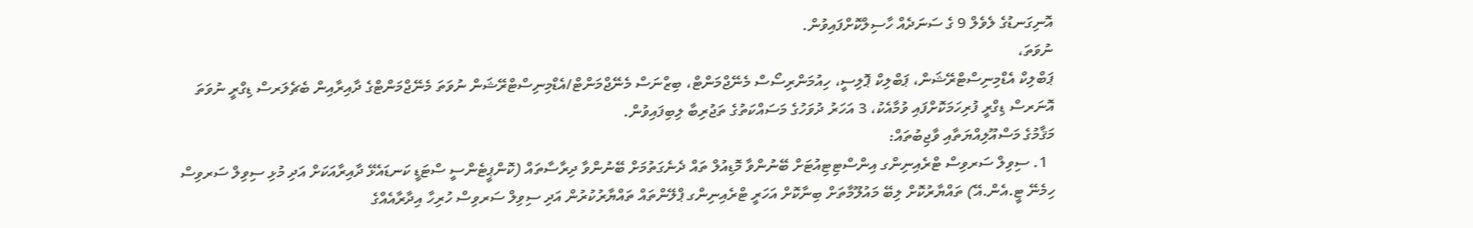އޮނިގަނޑުގެ ލެވެލް 9 ގެ ސަނަދެއް ހާސިލްކޮށްފައިވުން.
ނުވަތަ،
ޕަބްލިކް އެޑްމިނިސްޓްރޭޝަން، ޕަބްލިކް ޕޮލިސީ، ހިއުމަންރިސޯސް މެނޭޖްމަންޓް، ބިޒްނަސް މެނޭޖްމަންޓް/އެޑްމިނިސްޓްރޭޝަން ނުވަތަ މެނޭޖްމަންޓްގެ ދާއިރާއިން ބެޗެލަރސް ޑިގްރީ ނުވަތަ އޮނަރސް ޑިގްރީ ފުރިހަމަކޮށްފައި ވުމާއެކު، 3 އަހަރު ދުވަހުގެ މަސައްކަތުގެ ތަޖުރިބާ ލިބިފައިވުން.
މަޤާމުގެ މަސްއޫލިއްޔަތާއި ވާޖިބުތައް:
  1. ސިވިލް ސަރވިސް ޓްރެއިނިންގ އިންސްޓިޓިއުޓަށް ބޭނުންވާ މޮޑިއުލް ތައް ދެނެގަތުމަށް ބޭނުންވާ ދިރާސާތައް (ކޮންޕީޓެންސީ ސްޓަޑީ ކަނޑައެޅޭ ދާއިރާއަކަށް އަދި މުޅި ސިވިލް ސަރވިސް ހިމެނޭ ޓީ.އެން.އޭ) ތައްޔާރުކޮށް ލިބޭ މައުލޫމާތަށް ބިނާކޮށް އަހަރީ ޓްރެއިނިންގ ޕްލޭންތައް ތައްޔާރުކުރުން އަދި ސިވިލް ސަރވިސް ހުރިހާ އިދާރާއެއްގެ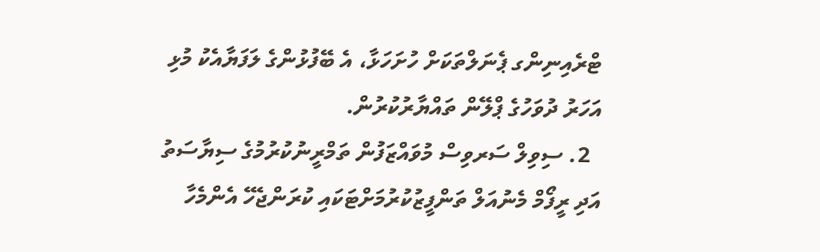ޓްރެއިނިންގ ޕެނަލްތަކަށް ހުށަހަޅާ، އެ ބޭފުޅުންގެ ލަފަޔާއެކު މުޅި އަހަރު ދުވަހުގެ ޕްލޭން ތައްޔާރުކުރުން.
  2. ސިވިލް ސަރވިސް މުވައްޒަފުން ތަމްރީނުކުރުމުގެ ސިޔާސަތު އަދި ރީފޯމް މެނުއަލް ތަންފީޒުކުރުމަށްޓަކައި ކުރަންޖެހޭ އެންމެހާ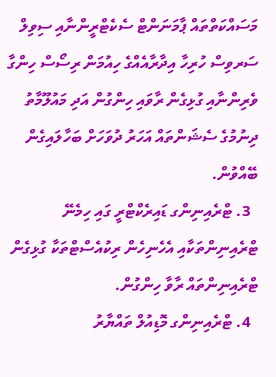މަސައްކަތްތައް ޕާމަނަންޓް ސެކެޓްރީންނާއި ސިވިލް ސަރވިސް ހުރިހާ އިދާރާއެއްގެ ހިއުމަން ރިސޯސް ހިންގާ ވެރިންނާއި ގުޅިގެން ރާވައި ހިންގުން އަދި މައުލޫމާތު ދިނުމުގެ ސެޝަންތައް އަހަރު ދުވަހަށް ބަހާލައިގެން ބޭއްވުން.
  3. ޓްރެއިނިންގ ޑައިރެކްޓްރީ ގައި ހިމެނޭ ޓްރެއިނިންތަކާއި އެހެނިހެން ރިކުއެސްޓްތަކާ ގުޅިގެން  ޓްރެއިނިންތައް ރާވާ ހިންގުން.
  4. ޓްރެއިނިންގ މޮޑިއުލް ތައްޔާރު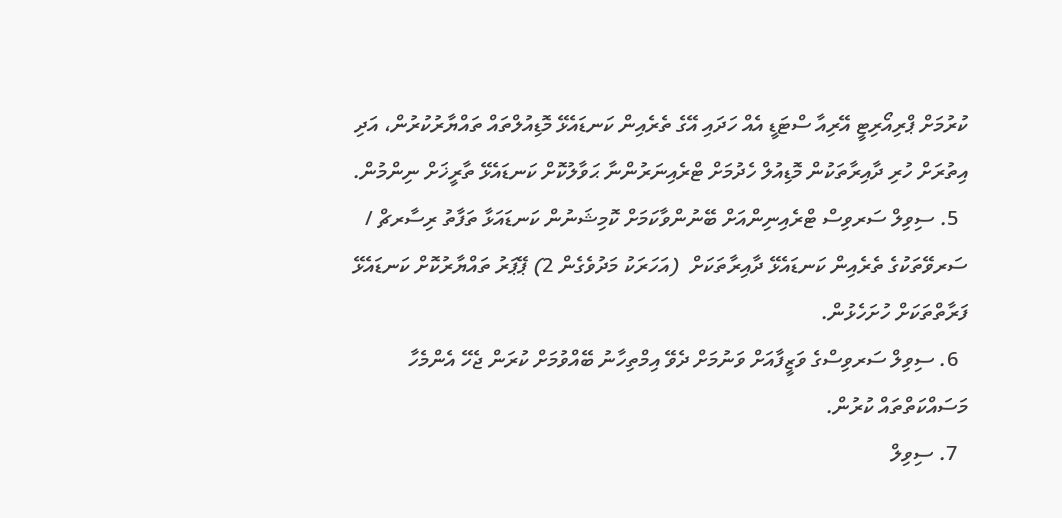ކުރުމަށް ޕްރިއޯރިޓީ އޭރިއާ ސްޓަޑީ އެއް ހަދައި އޭގެ ތެރެއިން ކަނޑައެޅޭ މޮޑިއުލްތައް ތައްޔާރުކުރުން، އަދި އިތުރަށް ހުރި ދާއިރާތަކުން މޮޑިއުލް ހެދުމަށް ޓްރެއިނަރުންނާ ޙަވާލުކޮށް ކަނޑައެޅޭ ތާރީޚަށް ނިންމުން.
  5. ސިވިލް ސަރވިސް ޓްރެއިނިންއަށް ބޭނުންވާކަމަށް ކޮމިޝަނުން ކަނޑައަޅާ ތަފާތު ރިސާރޗް / ސަރވޭތަކުގެ ތެރެއިން ކަނޑައެޅޭ ދާއިރާތަކަށް  (އަހަރަކު މަދުވެގެން 2) ޕޭޕަރު ތައްޔާރުކޮށް ކަނޑައެޅޭ ފަރާތްތަކަށް ހުށަހެޅުން.
  6. ސިވިލް ސަރވިސްގެ ވަޒީފާއަށް ވަނުމަށް ދެވޭ އިމްތިހާނު ބޭއްވުމަށް ކުރަން ޖެހޭ އެންމެހާ މަސައްކަތްތައް ކުރުން.
  7. ސިވިލް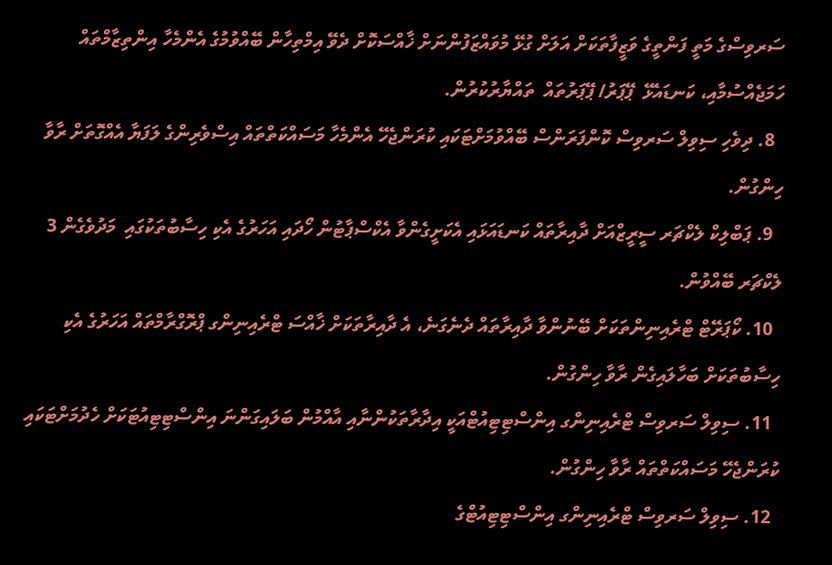ސަރވިސްގެ މަތީ ފަންތީގެ ވަޒީފާތަކަށް އަލަށް ގުޅޭ މުވައްޒަފުންނަށް ޚާއްސަކޮށް ދެވޭ އިމްތިހާން ބޭއްވުމުގެ އެންމެހާ އިންތިޒާމްތައް ހަމަޖެއްސުމާއި، ކަނޑައެޅޭ  ޕޭޕަރު/ ޕޭޕަރުތައް  ތައްޔާރުކުރުން.
  8. ދިވެހި ސިވިލް ސަރވިސް ކޮންފަރަންސް ބޭއްވުމަށްޓަކައި ކުރަންޖެހޭ އެންމެހާ މަސައްކަތްތައް އިސްވެރިންގެ ލަފަޔާ އެއްގޮތަށް ރާވާ ހިންގުން.
  9. ޕަބްލިކް ލެކްޗަރ ސީރީޒްއަށް ދާއިރާތައް ކަނޑައަޅައި އެކަށީގެންވާ އެކްސްޕާޓުން ހޯދައި އަހަރުގެ އެކި ހިސާބުތަކުގައި  މަދުވެގެން 3 ލެކްޗަރ ބޭއްވުން.
  10. ކޯޕަރޭޓް ޓްރެއިނިންތަކަށް ބޭނުންވާ ދާއިރާތައް ދެނެގަނެ، އެ ދާއިރާތަކަށް ޚާއްސަ ޓްރެއިނިންގ ޕްރޮގްރާމްތައް އަހަރުގެ އެކި ހިސާބުތަކަށް ބަހާލައިގެން ރާވާ ހިންގުން.
  11. ސިވިލް ސަރވިސް ޓްރެއިނިންގ އިންސްޓިޓިއުޓްއަކީ އިދާރާތަކުންނާއި އާއްމުން ބަލައިގަންނަ އިންސްޓިޓިއުޓަކަށް ހެދުމަށްޓަކައި ކުރަންޖެހޭ މަސައްކަތްތައް ރާވާ ހިންގުން.
  12. ސިވިލް ސަރވިސް ޓްރެއިނިންގ އިންސްޓިޓިއުޓްގެ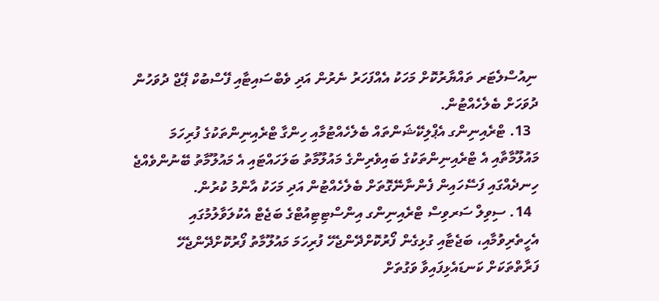ނިއުސްލެޓަރ ތައްޔާރުކޮށް މަހަކު އެއްފަހަރު ނެރުން އަދި ވެބްސައިޓާއި ފޭސްބުކް ޕޭޖް ދުވަހުން ދުވަހަށް ބެލެހެއްޓުން.
  13. ޓްރެއިނިންގ އެޕްލިކޭޝަންތައް ބެލެހެއްޓުމާއި ހިންގާ ޓްރެއިނިންތަކުގެ ފުރިހަމަ މައުލޫމާތާއި އެ ޓްރެއިނިންތަކުގެ ބައިވެރިންގެ މައުލޫމާތު ބަލަހައްޓައި އެ މައުލޫމާތު ބޭނުންވެއްޖެ ހިނދެއްގައި ފަސޭހައިން ފެންނާނޭގޮތަށް ބެލެހެއްޓުން އަދި މަހަކު އާންމު ކުރުން.
  14. ސިވިލް ސަރވިސް ޓްރެއިނިންގ އިންސްޓިޓިއުޓްގެ ބަޖެޓް އެކުލަވާލުމުގައި އެހީތެރިވުމާއި، ބަޖެޓާއި ގުޅިގެން ފޯރުކޮށްދޭންޖެހޭ ފުރިހަމަ މައުލޫމާތު ފޯރުކޮށްދޭންޖެހޭ ފަރާތްތަކަށް ކަނޑައެޅިފައިވާ ވަގުތަށް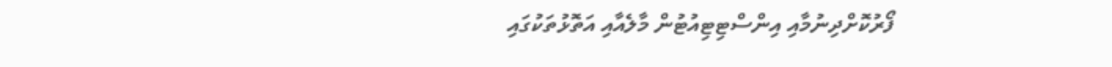ފޯރުކޮށްދިނުމާއި އިންސްޓިޓިއުޓުން މާލެއާއި އަތޮޅުތަކުގައި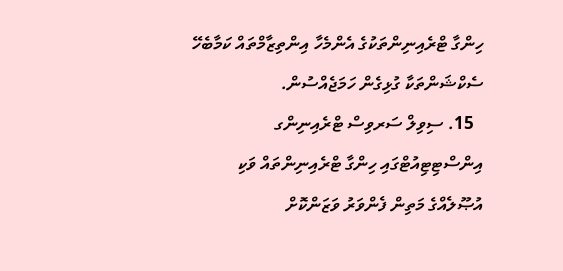ހިންގާ ޓްރެއިނިންތަކުގެ އެންމެހާ އިންތިޒާމްތައް ކަމާބެހޭ ސެކްޝަންތަކާ ގުޅިގެން ހަމަޖެއްސުން.
  15. ސިވިލް ސަރވިސް ޓްރެއިނިންގ އިންސްޓިޓިއުޓްގައި ހިންގާ ޓްރެއިނިންތައް ވަކި އުޞޫލެއްގެ މަތިން ފެންވަރު ވަޒަންކޮށް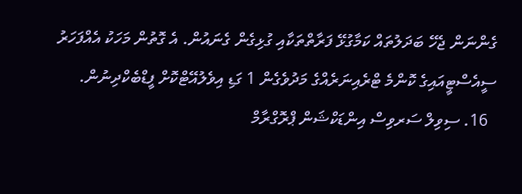ގެންނަން ޖެހޭ ބަދަލުތައް ކަމާގުޅޭ ފަރާތްތަކާއި ގުޅިގެން ގެނައުން. އެ ގޮތުން މަހަކު އެއްފަހަރު ސީއެސްޓީއައިގެ ކޮންމެ ޓްރެއިނަރެއްގެ މަދުވެގެން 1 ގަޑި އިވެލުއޭޓްކޮށް ފީޑްބެކްދިނުން.
  16. ސިވިލް ސަރވިސް އިންޑަކްޝަން ޕްރޮގްރާމް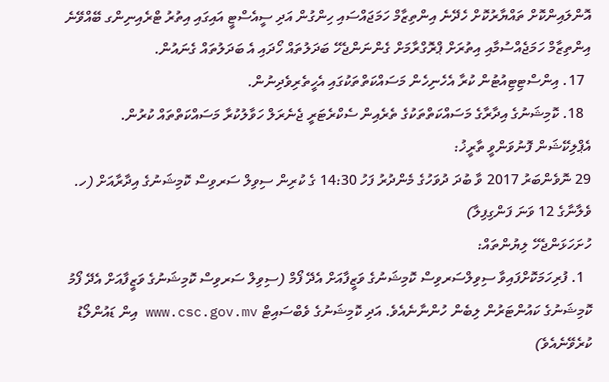އޮންލައިންކޮށް ތައްޔާރުކޮށް ހެދޭނެ އިންތިޒާމް ހަމަޖައްސައި ހިންގުން އަދި ސީއެސްޓީ އައިގައި އިތުރު ޓްރެއިނިންގ ބޭއްވޭނެ އިންތިޒާމް ހަމަޖެއްސުމާއި އިތުރަށް ޕްރޮގްރާމަށް ގެންނަންޖެހޭ ބަދަލުތައް ހޯދައި އެ ބަދަލުތައް ގެނައުން.
  17. އިންސްޓިޓިއުޓުން ކުރާ އެހެނިހެން މަސައްކަތްތަކުގައި އެހީތެރިވެދިނުން.
  18. ކޮމިޝަނުގެ އިދާރާގެ މަސައްކަތްތަކުގެ ތެރެއިން ސެކްރެޓަރީ ޖެނެރަލް ހަވާލުކުރާ މަސައްކަތްތައް ކުރުން.
އެޕްލިކޭޝަން ފޮނުވަންވީ ތާރީޚު:
29 ނޮވެންބަރު 2017 ވާ ބުދަ ދުވަހުގެ މެންދުރު ފަހު 14:30 ގެ ކުރިން ސިވިލް ސަރވިސް ކޮމިޝަނުގެ އިދާރާއަށް (ހ. ވެލާނާގެ 12 ވަނަ ފަންގިފިލާ)
ހުށަހަޅަންޖެހޭ ލިޔުންތައް:
  1. ފުރިހަމަކޮށްފައިވާ ސިވިލްސަރވިސް ކޮމިޝަނުގެ ވަޒީފާއަށް އެދޭ ފޯމް (ސިވިލް ސަރވިސް ކޮމިޝަނުގެ ވަޒީފާއަށް އެދޭ ފޯމު ކޮމިޝަނުގެ ކައުންޓަރުން ލިބެން ހުންނާނެއެވެ. އަދި ކޮމިޝަނުގެ ވެބްސައިޓް www.csc.gov.mv އިން ޑައުންލޯޑު ކުރެވޭނެއެވެ)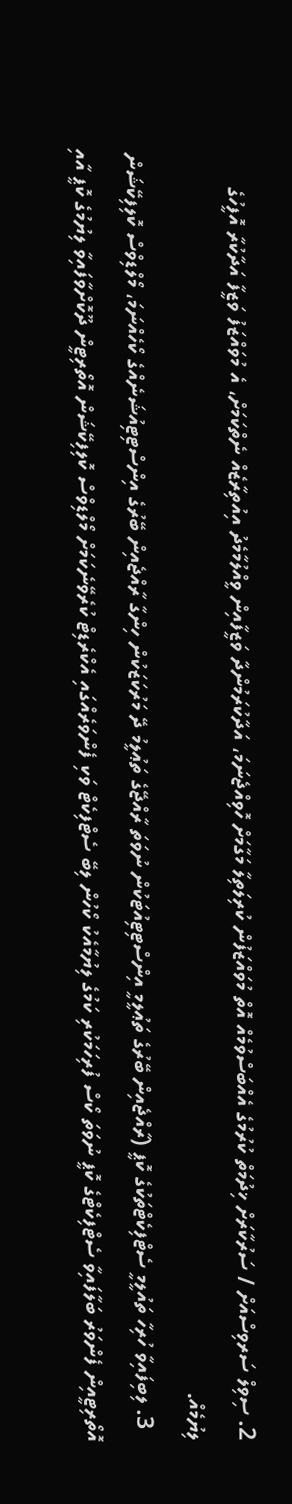2. ސިވިލް ސަރވިސްއަށް / ސަރުކާރަށް ޚިދުމަތް ކުރުމުގެ އެއްބަސްވުމެއް އޮތް މުވައްޒަފުން ކުރިލަތިލާ މަގާމަށް ހޮވިއްޖެނަމަ، އަދާކުރަމުންދާ ވަޒީފާއިން ވީއްލުމާމެދު އިއުތިރާޒެއް ނެތްކަމަށް، އެ މުވައްޒަފު ވަޒީފާ އަދާކުރާ އޮފީހުގެ ލިޔުމެއް.
  3. ލިބިފައިވާ ހުރިހާ ތައުލީމީ ސެޓްފިކެޓްތަކުގެ ކޮޕީ (ރާއްޖެއިން ބޭރުގެ ތަޢުލީމީ އިންސްޓިޓިއުޓަކުން ނުވަތަ ރާއްޖޭގެ ތަޢުލީމު ދޭ މަރުކަޒަކުން ހިންގާ ރާއްޖެއިން ބޭރުގެ އިންސްޓިޓިއުޝަނެއްގެ ކޯހެއްނަމަ، މޯލްޑިވްސް ކޮލިފިކޭޝަން އޮތޯރިޓީއިން ފެންވަރު ބަލާފައިވާ ސެޓްފިކެޓްގެ ކޮޕީ ނުވަތަ ކޯސް ފުރިހަމަކުރި ކަމުގެ ލިޔުމާއެކު ކޯހުން ލިބޭ ސެޓްފިކެޓް ވަކި ފެންވަރެއްގައި އެކްރެޑިޓް ކުރެވޭނެކަމަށް މޯލްޑިވްސް ކޮލިފިކޭޝަން އޮތޯރިޓީން ދޫކޮށްވާފައިވާ ލިޔުމުގެ ކޮޕީ އާއި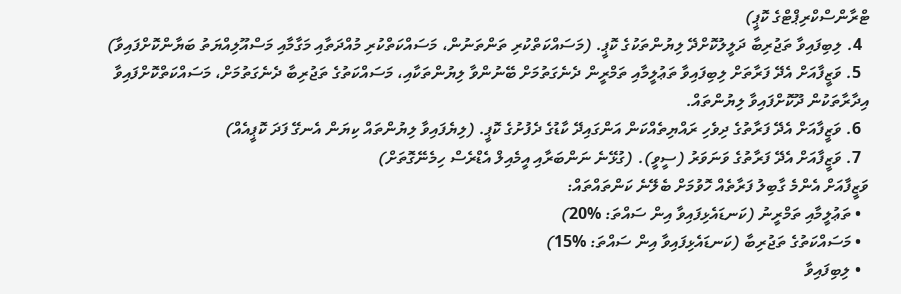ޓްރާންސްކްރިޕްޓްގެ ކޮޕީ)
  4. ލިބިފައިވާ ތަޖުރިބާ ދަލީލުކޮށްދޭ ލިޔުންތަކުގެ ކޮޕީ. (މަސައްކަތްކުރި ތަންތަނުން، މަސައްކަތްކުރި މުއްދަތާއި މަގާމާއި މަސްއޫލިއްޔަތު ބަޔާންކޮށްފައިވާ)
  5. ވަޒީފާއަށް އެދޭ ފަރާތަށް ލިބިފައިވާ ތަޢުލީމާއި ތަމްރީން ދެނެގަތުމަށް ބޭނުންވާ ލިޔުންތަކާއި، މަސައްކަތުގެ ތަޖުރިބާ ދެނެގަތުމަށް، މަސައްކަތްކޮށްފައިވާ އިދާރާތަކުން ދޫކޮށްފައިވާ ލިޔުންތައް.
  6. ވަޒީފާއަށް އެދޭ ފަރާތުގެ ދިވެހި ރައްޔިތެއްކަން އަންގައިދޭ ކާޑުގެ ދެފުށުގެ ކޮޕީ. (ލިޔެފައިވާ ލިޔުންތައް ކިޔަން އެނގޭ ފަދަ ކޮޕީއެއް)
  7. ވަޒީފާއަށް އެދޭ ފަރާތުގެ ވަނަވަރު (ސީވީ). (ގުޅޭނެ ނަންބަރާއި އީމެއިލް އެޑްރެސް ހިމެނޭގޮތަށް)
ވަޒީފާއަށް އެންމެ ގާބިލު ފަރާތެއް ހޮވުމަށް ބެލޭނެ ކަންތައްތައް:
  • ތަޢުލީމާއި ތަމްރީނު (ކަނޑައެޅިފައިވާ އިން ސައްތަ: %20)
  • މަސައްކަތުގެ ތަޖުރިބާ (ކަނޑައެޅިފައިވާ އިން ސައްތަ: %15)
  • ލިބިފައިވާ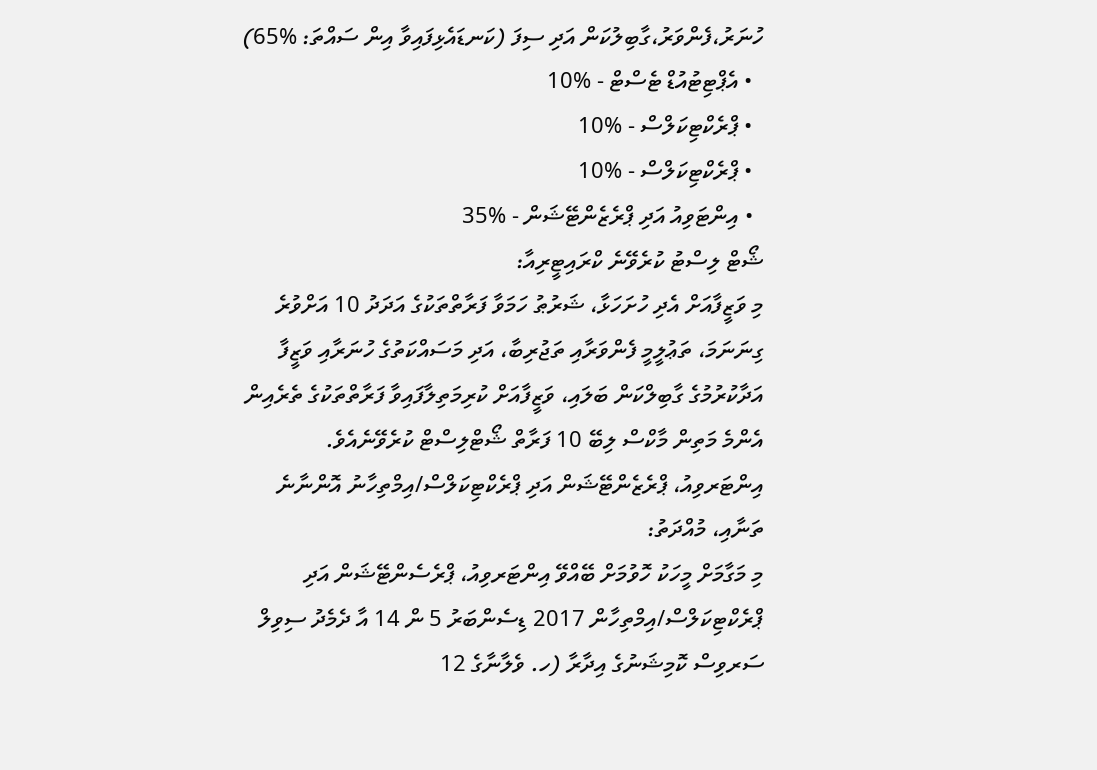ހުނަރު،ފެންވަރު،ގާބިލުކަން އަދި ސިފަ (ކަނޑައެޅިފައިވާ އިން ސައްތަ: %65)
  • އެޕްޓިޓުއުޑް ޓެސްޓް - %10
  • ޕްރެކްޓިކަލްސް - %10
  • ޕްރެކްޓިކަލްސް - %10
  • އިންޓަވިއު އަދި ޕްރެޒެންޓޭޝަން - %35
ޝޯޓް ލިސްޓު ކުރެވޭނެ ކްރައިޓީރިއާ:
މި ވަޒީފާއަށް އެދި ހުށަހަޅާ، ޝަރުޠު ހަމަވާ ފަރާތްތަކުގެ އަދަދު 10 އަށްވުރެ ގިނަނަމަ، ތަޢުލީމީ ފެންވަރާއި ތަޖުރިބާ، އަދި މަސައްކަތުގެ ހުނަރާއި ވަޒީފާ އަދާކުރުމުގެ ގާބިލްކަން ބަލައި، ވަޒީފާއަށް ކުރިމަތިލާފައިވާ ފަރާތްތަކުގެ ތެރެއިން އެންމެ މަތިން މާކްސް ލިބޭ 10 ފަރާތް ޝޯޓްލިސްޓް ކުރެވޭނެއެވެ.
އިންޓަރވިއު، ޕްރެޒެންޓޭޝަން އަދި ޕްރެކްޓިކަލްސް/އިމްތިހާނު އޮންނާނެ ތަނާއި، މުއްދަތު:
މި މަގާމަށް މީހަކު ހޮވުމަށް ބޭއްވޭ އިންޓަރވިއު، ޕްރެސެންޓޭޝަން އަދި ޕްރެކްޓިކަލްސް/އިމްތިހާން 2017 ޑިސެންބަރު 5 ން 14 އާ ދެމެދު ސިވިލް ސަރވިސް ކޮމިޝަނުގެ އިދާރާ (ހ. ވެލާނާގެ 12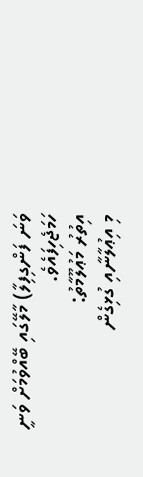ވަނަ ފަންގިފިލާ) މާލޭގައި ބޭއްވުމަށް ވަނީ ހަމަޖެހިފައެވެ.
އިތުރު މަޢުލޫމާތު:
މި އިޢުލާނާއި ގުޅިގެން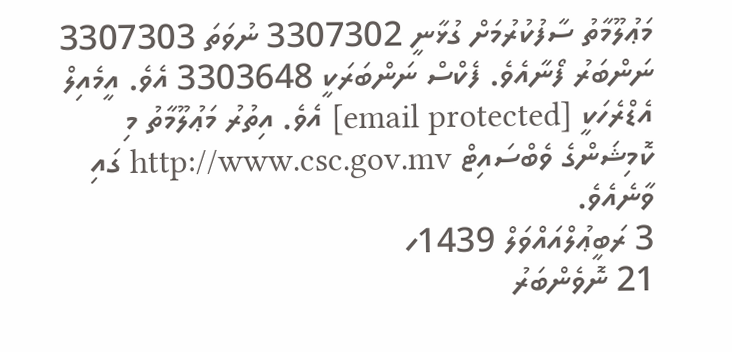މަޢުލޫމާތު ސާފުކުރުމަށް ގުޅާނީ 3307302 ނުވަތަ 3307303 ނަންބަރު ފޯނާއެވެ. ފެކްސް ނަންބަރަކީ 3303648 އެވެ. އީމެއިލް އެޑްރެހަކީ [email protected] އެވެ. އިތުރު މަޢުލޫމާތު މި ކޮމިޝަންގެ ވެބްސައިޓް http://www.csc.gov.mv ގައި ވާނެއެވެ.
3 ރަބީޢުލްއައްވަލް 1439ހ
21 ނޮވެންބަރު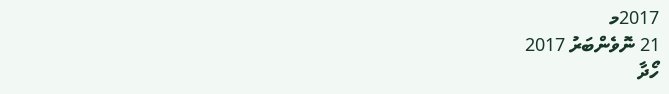2017މ
21 ނޮވެންބަރު 2017
ހޯދާ